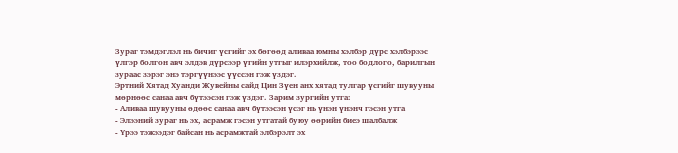Зураг тэмдэглэл нь бичиг үсгийг эх бөгөөд аливаа юмны хэлбэр дүрс хэлбэрээс үлгэр болгон авч элдэв дүрсээр үгийн утгыг илэрхийлж, тоо бодлого, барилгын зураас зэрэг энэ тэргүүнээс үүссэн гэж үздэг.
Эртний Хятад Хуанди Жувейны сайд Цин Зүен анх хятад тулгар үсгийг шувууны мөрнөөс санаа авч бүтээсэн гэж үздэг. Зарим зургийн утга:
- Аливаа шувууны өдөөс санаа авч бүтээсэн үсэг нь үнэн үнэнч гэсэн утга
- Элээний зураг нь эх, асрамж гэсэн утгатай буюу өөрийн биеэ шалбалж
- Үрээ тэжээдэг байсан нь асрамжтай элбэрэлт эх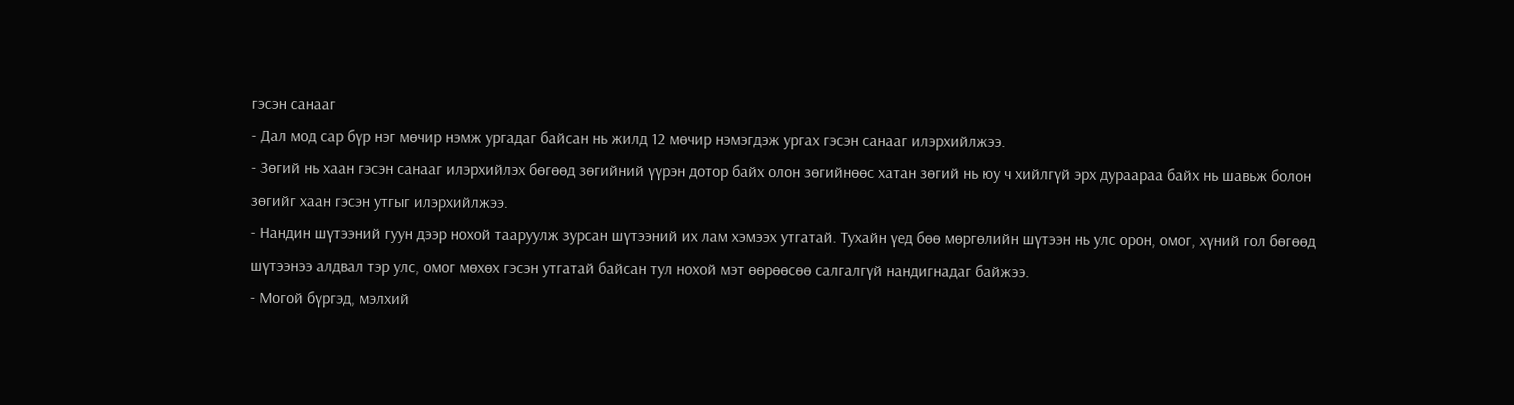гэсэн санааг
- Дал мод сар бүр нэг мөчир нэмж ургадаг байсан нь жилд 12 мөчир нэмэгдэж ургах гэсэн санааг илэрхийлжээ.
- Зөгий нь хаан гэсэн санааг илэрхийлэх бөгөөд зөгийний үүрэн дотор байх олон зөгийнөөс хатан зөгий нь юу ч хийлгүй эрх дураараа байх нь шавьж болон зөгийг хаан гэсэн утгыг илэрхийлжээ.
- Нандин шүтээний гуун дээр нохой тааруулж зурсан шүтээний их лам хэмээх утгатай. Тухайн үед бөө мөргөлийн шүтээн нь улс орон, омог, хүний гол бөгөөд шүтээнээ алдвал тэр улс, омог мөхөх гэсэн утгатай байсан тул нохой мэт өөрөөсөө салгалгүй нандигнадаг байжээ.
- Могой бүргэд, мэлхий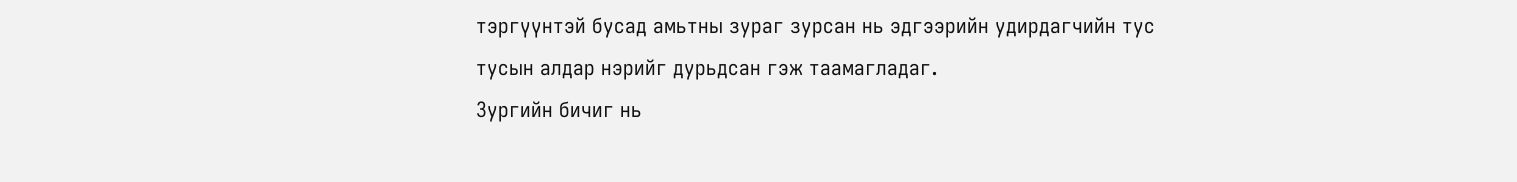тэргүүнтэй бусад амьтны зураг зурсан нь эдгээрийн удирдагчийн тус тусын алдар нэрийг дурьдсан гэж таамагладаг.
Зургийн бичиг нь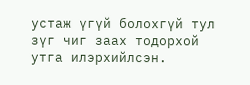устаж үгүй болохгүй тул зүг чиг заах тодорхой утга илэрхийлсэн.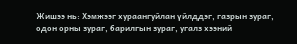Жишээ нь: Хэмжээг хураангуйлан үйлддэг, газрын зураг, одон орны зураг, барилгын зураг, угалз хээний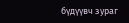бүдүүвч зураг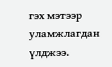гэх мэтээр уламжлагдан үлджээ.